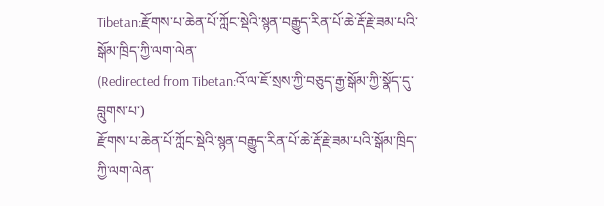Tibetan:རྫོགས་པ་ཆེན་པོ་ཀློང་སྡེའི་སྙན་བརྒྱུད་རིན་པོ་ཆེ་རྡོ་རྗེ་ཟམ་པའི་སྒོམ་ཁྲིད་ཀྱི་ལག་ལེན་
(Redirected from Tibetan:འོ་ལ་ཇོ་སྲས་ཀྱི་བཅུད་རྒྱ་སྒོམ་ཀྱི་སྣོད་དུ་བླུགས་པ་)
རྫོགས་པ་ཆེན་པོ་ཀློང་སྡེའི་སྙན་བརྒྱུད་རིན་པོ་ཆེ་རྡོ་རྗེ་ཟམ་པའི་སྒོམ་ཁྲིད་ཀྱི་ལག་ལེན་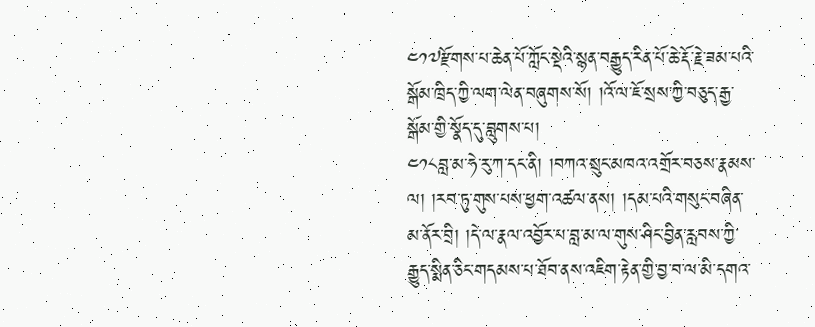༤༡༧རྫོགས་པ་ཆེན་པོ་ཀློང་སྡེའི་སྙན་བརྒྱུད་རིན་པོ་ཆེ་རྡོ་རྗེ་ཟམ་པའི་སྒོམ་ཁྲིད་ཀྱི་ལག་ལེན་བཞུགས་སོ། །འོ་ལ་ཇོ་སྲས་ཀྱི་བཅུད་རྒྱ་སྒོམ་གྱི་སྣོད་དུ་བླུགས་པ།
༤༡༨བླ་མ་ཧེ་རུ་ཀ་དང་ནི། །བཀའ་སྲུང་མཁའ་འགྲོར་བཅས་རྣམས་ལ། །རབ་ཏུ་གུས་པས་ཕྱག་འཚལ་ནས། །དམ་པའི་གསུང་བཞིན་མ་ནོར་བྲི། །དེ་ལ་རྣལ་འབྱོར་པ་བླ་མ་ལ་གུས་ཤིང་བྱིན་རླབས་ཀྱི་རྒྱུད་སྨིན་ཅིང་གདམས་པ་ཐོབ་ནས་འཇིག་རྟེན་གྱི་བྱ་བ་ལ་མི་དགའ་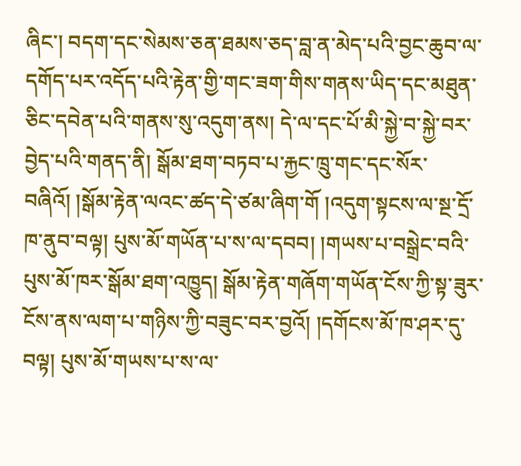ཞིང་། བདག་དང་སེམས་ཅན་ཐམས་ཅད་བླ་ན་མེད་པའི་བྱང་ཆུབ་ལ་དགོད་པར་འདོད་པའི་རྟེན་གྱི་གང་ཟག་གིས་གནས་ཡིད་དང་མཐུན་ཅིང་དབེན་པའི་གནས་སུ་འདུག་ནས། དེ་ལ་དང་པོ་མི་སྐྱེ་བ་སྐྱེ་བར་བྱེད་པའི་གནད་ནི། སྒོམ་ཐག་བཏབ་པ་རྐྱང་ཁྲུ་གང་དང་སོར་བཞིའོ། །སྒོམ་རྟེན་ལའང་ཚད་དེ་ཙམ་ཞིག་གོ །འདུག་སྟངས་ལ་སྔ་དྲོ་ཁ་ནུབ་བལྟ། པུས་མོ་གཡོན་པ་ས་ལ་དབབ། །གཡས་པ་བསྒྲེང་བའི་པུས་མོ་ཁར་སྒོམ་ཐག་འཁྱུད། སྒོམ་རྟེན་གཞོག་གཡོན་ངོས་ཀྱི་སྟ་ཟུར་ངོས་ནས་ལག་པ་གཉིས་ཀྱི་བཟུང་བར་བྱའོ། །དགོངས་མོ་ཁ་ཤར་དུ་བལྟ། པུས་མོ་གཡས་པ་ས་ལ་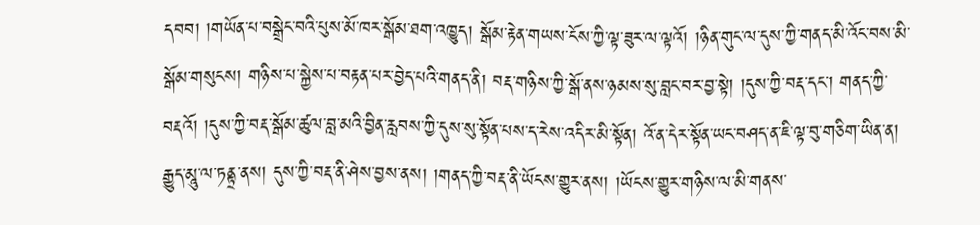དབབ། །གཡོན་པ་བསྒྲེང་བའི་པུས་མོ་ཁར་སྒོམ་ཐག་འཁྱུད། སྒོམ་རྟེན་གཡས་ངོས་ཀྱི་ལྟ་ཟུར་ལ་ལྟའོ། །ཉིན་གུང་ལ་དུས་ཀྱི་གནད་མི་འོང་བས་མི་སྒོམ་གསུངས། གཉིས་པ་སྐྱེས་པ་བརྟན་པར་བྱེད་པའི་གནད་ནི། བརྡ་གཉིས་ཀྱི་སྒོ་ནས་ཉམས་སུ་བླང་བར་བྱ་སྟེ། །དུས་ཀྱི་བརྡ་དང་། གནད་ཀྱི་བརྡའོ། །དུས་ཀྱི་བརྡ་སྒོམ་ཚུལ་བླ་མའི་བྱིན་རླབས་ཀྱི་དུས་སུ་སྟོན་པས་ད་རེས་འདིར་མི་སྟོན། འོ་ན་དེར་སྟོན་ཡང་བཤད་ན་ཇི་ལྟ་བུ་གཅིག་ཡིན་ན། རྒྱུད་མཱུ་ལ་ཏནྟྲ་ནས། དུས་ཀྱི་བརྡ་ནི་ཤེས་བྱས་ནས། །གནད་ཀྱི་བརྡ་ནི་ཡོངས་གྱུར་ནས། །ཡོངས་གྱུར་གཉིས་ལ་མི་གནས་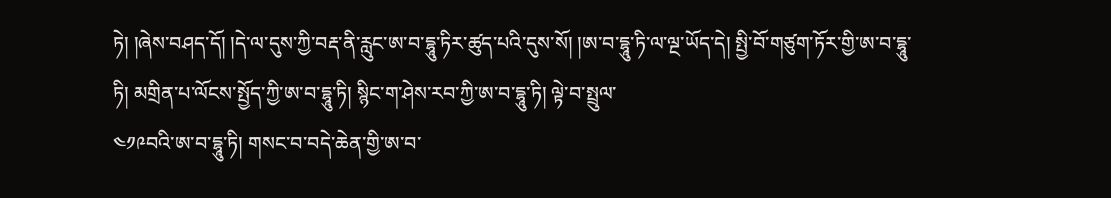ཏེ། །ཞེས་བཤད་དོ། །དེ་ལ་དུས་ཀྱི་བརྡ་ནི་རླུང་ཨ་བ་དྷཱུ་ཏིར་ཚུད་པའི་དུས་སོ། །ཨ་བ་དྷཱུ་ཏི་ལ་ལྔ་ཡོད་དེ། སྤྱི་བོ་གཙུག་ཏོར་གྱི་ཨ་བ་དྷཱུ་ཏི། མགྲིན་པ་ལོངས་སྤྱོད་ཀྱི་ཨ་བ་དྷཱུ་ཏི། སྙིང་ག་ཤེས་རབ་ཀྱི་ཨ་བ་དྷཱུ་ཏི། ལྟེ་བ་སྤྲུལ་
༤༡༩བའི་ཨ་བ་དྷཱུ་ཏི། གསང་བ་བདེ་ཆེན་གྱི་ཨ་བ་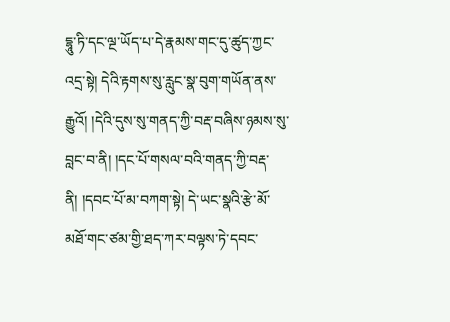དྷཱུ་ཏི་དང་ལྔ་ཡོད་པ་དེ་རྣམས་གང་དུ་ཚུད་ཀྱང་འདྲ་སྟེ། དེའི་རྟགས་སུ་རླུང་སྣ་བུག་གཡོན་ནས་རྒྱུའོ། །དེའི་དུས་སུ་གནད་ཀྱི་བརྡ་བཞིས་ཉམས་སུ་བླང་བ་ནི། །དང་པོ་གསལ་བའི་གནད་ཀྱི་བརྡ་ནི། །དབང་པོ་མ་བཀག་སྟེ། དེ་ཡང་སྣའི་རྩེ་མོ་མཐོ་གང་ཙམ་གྱི་ཐད་ཀར་བལྟས་ཏེ་དབང་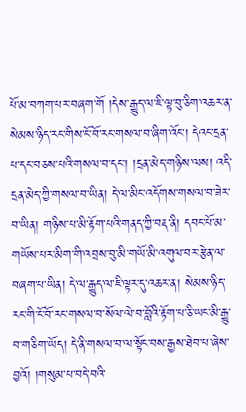པོ་མ་བཀག་པར་བཞག་གོ །དེས་རྒྱུད་ལ་ཇི་ལྟ་བུ་ཅིག་འཆར་ན་སེམས་ཉིད་རང་གིས་ངོ་བོ་རང་གསལ་བ་ཞིག་འོང་། དེའང་དྲན་པ་དང་བཅས་པའི་གསལ་བ་དང་། །དྲན་མེད་གཉིས་ལས། འདི་དྲན་མེད་ཀྱི་གསལ་བ་ཡིན། དེ་ལ་མིང་འདོགས་གསལ་བ་ཟེར་བ་ཡིན། གཉིས་པ་མི་རྟོག་པའི་གནད་ཀྱི་བརྡ་ནི། དབང་པོ་མ་གཡོས་པར་མིག་གི་འབྲས་བུ་མི་གཡོ་མི་འགུལ་བར་རྩེན་ལ་བཞག་པ་ཡིན། དེ་ལ་རྒྱུད་ལ་ཇི་ལྟར་དུ་འཆར་ན། སེམས་ཉིད་རང་གི་ངོ་བོ་རང་གསལ་བ་སོལ་ལེ་བ་བློའི་རྟོག་པ་ཅི་ཡང་མི་རྒྱུ་བ་གཅིག་ཡོད། དེ་ནི་གསལ་བ་ལ་སྟོང་བས་རྒྱས་ཐེབ་པ་ཞེས་བྱའོ། །གསུམ་པ་བདེ་བའི་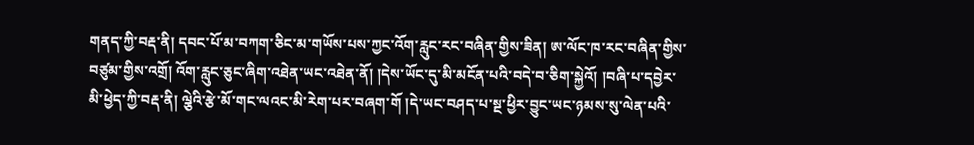གནད་ཀྱི་བརྡ་ནི། དབང་པོ་མ་བཀག་ཅིང་མ་གཡོས་པས་ཀྱང་འོག་རླུང་རང་བཞིན་གྱིས་ཟིན། ཨ་ལོང་ཁ་རང་བཞིན་གྱིས་བཙུམ་གྱིས་འགྲོ། འོག་རླུང་ཅུང་ཞིག་འཐེན་ཡང་འཐེན་ནོ། །དེས་ཡོང་དུ་མི་མངོན་པའི་བདེ་བ་ཅིག་སྐྱེའོ། །བཞི་པ་དབྱེར་མི་ཕྱེད་ཀྱི་བརྡ་ནི། ལྕེའི་རྩེ་མོ་གང་ལའང་མི་རེག་པར་བཞག་གོ །དེ་ཡང་བཤད་པ་སྔ་ཕྱིར་བྱུང་ཡང་ཉམས་སུ་ལེན་པའི་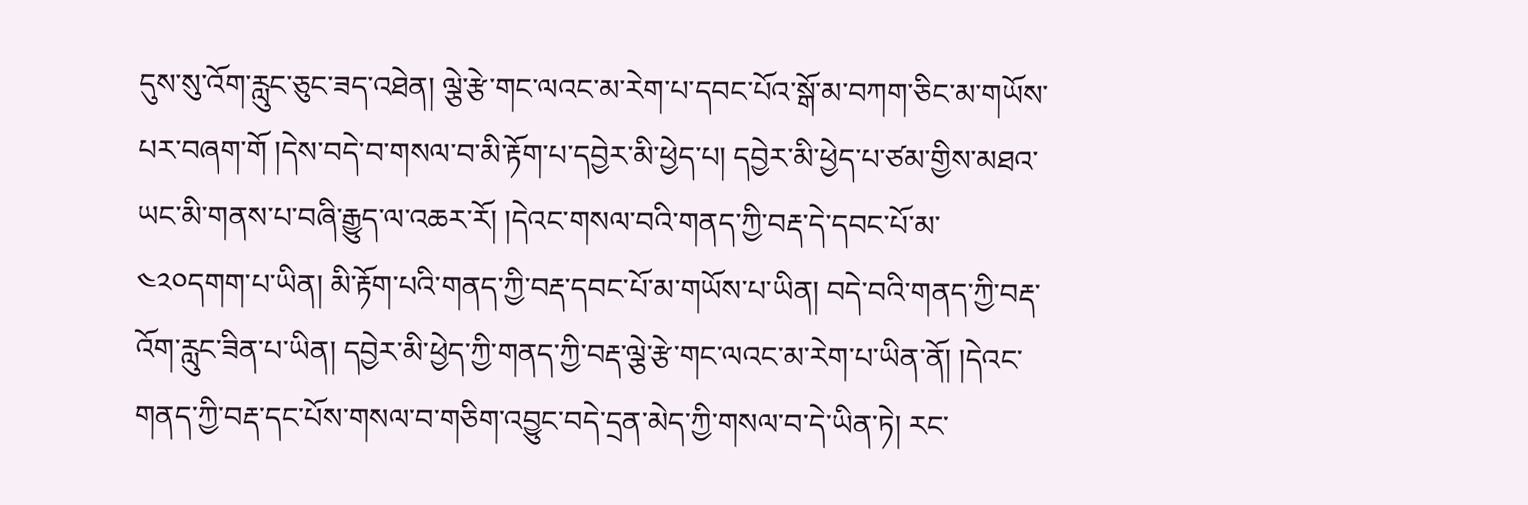དུས་སུ་འོག་རླུང་ཅུང་ཟད་འཐེན། ལྕེ་རྩེ་གང་ལའང་མ་རེག་པ་དབང་པོའ་སྒོ་མ་བཀག་ཅིང་མ་གཡོས་པར་བཞག་གོ །དེས་བདེ་བ་གསལ་བ་མི་རྟོག་པ་དབྱེར་མི་ཕྱེད་པ། དབྱེར་མི་ཕྱེད་པ་ཙམ་གྱིས་མཐའ་ཡང་མི་གནས་པ་བཞི་རྒྱུད་ལ་འཆར་རོ། །དེའང་གསལ་བའི་གནད་ཀྱི་བརྡ་དེ་དབང་པོ་མ་
༤༢༠དགག་པ་ཡིན། མི་རྟོག་པའི་གནད་ཀྱི་བརྡ་དབང་པོ་མ་གཡོས་པ་ཡིན། བདེ་བའི་གནད་ཀྱི་བརྡ་འོག་རླུང་ཟིན་པ་ཡིན། དབྱེར་མི་ཕྱེད་ཀྱི་གནད་ཀྱི་བརྡ་ལྕེ་རྩེ་གང་ལའང་མ་རེག་པ་ཡིན་ནོ། །དེའང་གནད་ཀྱི་བརྡ་དང་པོས་གསལ་བ་གཅིག་འབྱུང་བདེ་དྲན་མེད་ཀྱི་གསལ་བ་དེ་ཡིན་ཏེ། རང་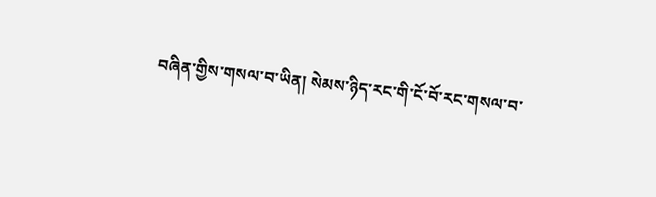བཞིན་གྱིས་གསལ་བ་ཡིན། སེམས་ཉིད་རང་གི་ངོ་བོ་རང་གསལ་བ་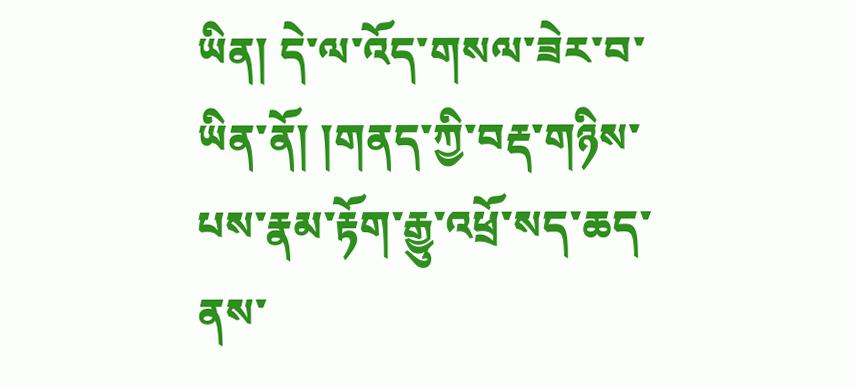ཡིན། དེ་ལ་འོད་གསལ་ཟེར་བ་ཡིན་ནོ། །གནད་ཀྱི་བརྡ་གཉིས་པས་རྣམ་རྟོག་རྒྱུ་འཕྲོ་སད་ཆད་ནས་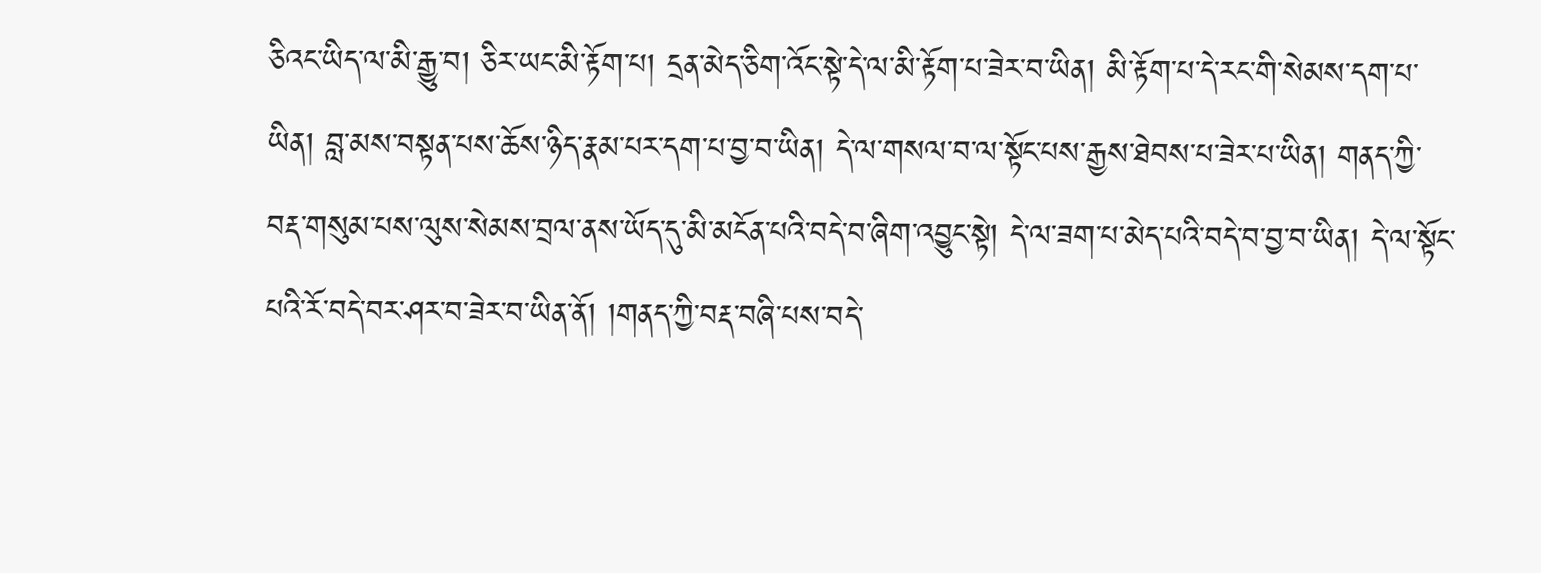ཅིའང་ཡིད་ལ་མི་རྒྱུ་བ། ཅིར་ཡང་མི་རྟོག་པ། དྲན་མེད་ཅིག་འོང་སྟེ་དེ་ལ་མི་རྟོག་པ་ཟེར་བ་ཡིན། མི་རྟོག་པ་དེ་རང་གི་སེམས་དག་པ་ཡིན། བླ་མས་བསྟན་པས་ཆོས་ཉིད་རྣམ་པར་དག་པ་བྱ་བ་ཡིན། དེ་ལ་གསལ་བ་ལ་སྟོང་པས་རྒྱས་ཐེབས་པ་ཟེར་པ་ཡིན། གནད་ཀྱི་བརྡ་གསུམ་པས་ལུས་སེམས་བྲལ་ནས་ཡོད་དུ་མི་མངོན་པའི་བདེ་བ་ཞིག་འབྱུང་སྟེ། དེ་ལ་ཟག་པ་མེད་པའི་བདེ་བ་བྱ་བ་ཡིན། དེ་ལ་སྟོང་པའི་རོ་བདེ་བར་ཤར་བ་ཟེར་བ་ཡིན་ནོ། །གནད་ཀྱི་བརྡ་བཞི་པས་བདེ་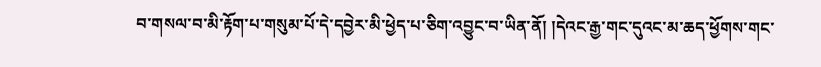བ་གསལ་བ་མི་རྟོག་པ་གསུམ་པོ་དེ་དབྱེར་མི་ཕྱེད་པ་ཅིག་འབྱུང་བ་ཡིན་ནོ། །དེའང་རྒྱ་གང་དུའང་མ་ཆད་ཕྱོགས་གང་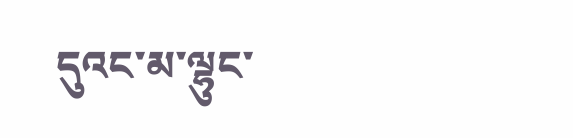དུའང་མ་ལྷུང་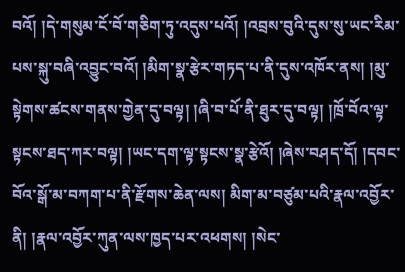བའོ། །དེ་གསུམ་ངོ་བོ་གཅིག་ཏུ་འདུས་པའོ། །འབྲས་བུའི་དུས་སུ་ཡང་རིམ་པས་སྐུ་བཞི་འབྱུང་བའོ། །མིག་སྣ་རྩེར་གཏད་པ་ནི་དུས་འཁོར་ནས། །མུ་སྟེགས་ཚངས་གནས་གྱེན་དུ་བལྟ། །ཞི་བ་པོ་ནི་ཐུར་དུ་བལྟ། །ཁྲོ་བོའ་ལྟ་སྟངས་ཐད་ཀར་བལྟ། །ཡང་དག་ལྟ་སྟངས་སྣ་རྩེའོ། །ཞེས་བཤད་དོ། །དབང་བོའ་སྒོ་མ་བཀག་པ་ནི་རྫོགས་ཆེན་ལས། མིག་མ་བཙུམ་པའི་རྣལ་འབྱོར་ནི། །རྣལ་འབྱོར་ཀུན་ལས་ཁྱད་པར་འཕགས། །སེང་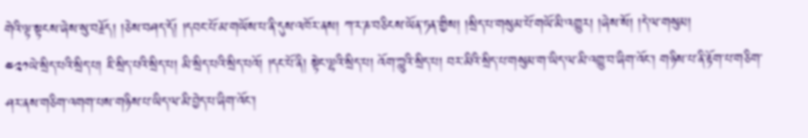གེའི་ལྟ་སྟངས་ཞེས་སུ་བརྗོད། །ཅེས་བཤད་དོ། །དབང་པོ་མ་གཡོས་པ་ནི་དུས་འཁོར་ནས། ཀ་ར་ཎ་བཅིངས་ཡོན་ཏན་གྱིས། །སྲིད་པ་གསུམ་པོ་གཡོ་མི་འགྱུར། །ཞེས་སོ། །དེ་ལ་གསུམ།
༤༢༡ཡེ་སྲིད་པའི་སྲིད་པ། ཇི་སྲིད་པའི་སྲིད་པ། མི་སྲིད་པའི་སྲིད་པའོ། །དང་པོ་ནི། སྟེང་ལྷའི་སྲིད་པ། འོག་ཀླུའི་སྲིད་པ། བར་མིའི་སྲིད་པ་གསུམ་ག་ཡིད་ལ་མི་འགྱུ་བ་ཞིག་འོང་། གཉིས་པ་ནི་རྟོག་པ་གཅིག་ཤར་ནས་གཅིག་འགག་པས་གཉིས་པ་ཡིད་ལ་མི་བྱེད་པ་ཞིག་འོང་།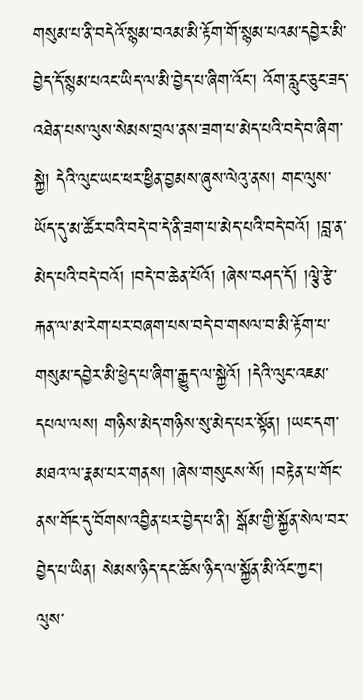གསུམ་པ་ནི་བདེའོ་སྙམ་བའམ་མི་རྟོག་གོ་སྙམ་པའམ་དབྱེར་མི་བྱེད་དོ་སྙམ་པའང་ཡིད་ལ་མི་བྱེད་པ་ཞིག་འོང་། འོག་རླུང་ཅུང་ཟད་འཐེན་པས་ལུས་སེམས་བྲལ་ནས་ཟག་པ་མེད་པའི་བདེ་བ་ཞིག་སྐྱེ། དེའི་ལུང་ཡང་ཕར་ཕྱིན་བྱམས་ཞུས་ལེའུ་ནས། གང་ལུས་ཡོད་དུ་མ་ཚོར་བའི་བདེ་བ་དེ་ནི་ཟག་པ་མེད་པའི་བདེ་བའོ། །བླ་ན་མེད་པའི་བདེ་བའོ། །བདེ་བ་ཆེན་པོའོ། །ཞེས་བཤད་དོ། །ལྕེ་རྩེ་རྐན་ལ་མ་རེག་པར་བཞག་པས་བདེ་བ་གསལ་བ་མི་རྟོག་པ་གསུམ་དབྱེར་མི་ཕྱེད་པ་ཞིག་རྒྱུད་ལ་སྐྱེའོ། །དེའི་ལུང་འཇམ་དཔལ་ལས། གཉིས་མེད་གཉིས་སུ་མེད་པར་སྟོན། །ཡང་དག་མཐའ་ལ་རྣམ་པར་གནས། །ཞེས་གསུངས་སོ། །བརྟེན་པ་གོང་ནས་གོང་དུ་བོགས་འབྱིན་པར་བྱེད་པ་ནི། སྒོམ་གྱི་སྐྱོན་སེལ་བར་བྱེད་པ་ཡིན། སེམས་ཉིད་དང་ཆོས་ཉིད་ལ་སྐྱོན་མི་འོང་ཀྱང་། ལུས་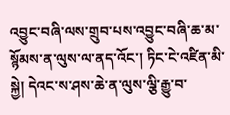འབྱུང་བཞི་ལས་གྲུབ་པས་འབྱུང་བཞི་ཆ་མ་སྙོམས་ན་ལུས་ལ་ནད་འོང་། ཏིང་ངེ་འཛིན་མི་སྐྱེ། དེའང་ས་ཤས་ཆེ་ན་ལུས་ལྕི་རྒྱུ་བ་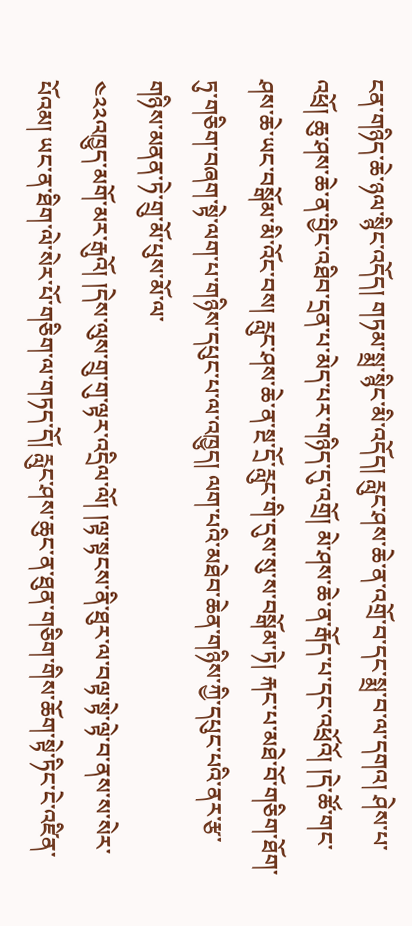ངན་གཉིད་ཆེ་ཉལ་སྙིང་འདོད། གཏམ་སྨྲ་སྙིང་མི་འདོད། རླུང་ཤས་ཆེ་ན་འགྲོ་བ་དང་སྨྲ་བ་ལ་དགའ། ཤེས་པ་འཕྲོ། ཆུ་ཤས་ཆེ་ན་བྱིང་འཐིབ་དྲན་པ་མེད་པར་གཉིད་དུ་འགྲོ། མེ་ཤས་ཆེ་ན་རྒོད་པ་དང་འཕྲོའོ། །དེ་ཚོ་གང་ཤས་ཆེ་ཡང་བསྒོམ་མི་འོང་བས། རླུང་ཤས་ཆེ་ན་སྔ་དྲོ་རླུང་གི་དུས་སུ་ས་བསྒོམ་ཏེ། རྐང་པ་མཐེ་བོ་གཅིག་ཐོག་ཏུ་གཅིག་བཞག་སྟེ་ལག་པ་གཉིས་དཔུང་པ་ལ་འཁྱུད། ལག་པའི་མཐེབ་ཆེན་གཉིས་ཀྱི་དཔུང་པའི་ནར་རྩ་གཉིས་མནན་ཏེ་གྲུ་མོ་པུས་མོ་ལ་
༤༢༢འཁྱུད་མགོ་མར་རྒུའོ། །དེས་ལུས་གྲུ་གུ་ལྟར་འདྲིལ་ལོ། །ལྟ་སྟངས་ནི་ཐུར་ལ་བལྟ་སྟེ་ལྟེ་བ་ནས་ས་སེར་པོའམ། ཡང་ན་ཐིག་ལེ་སེར་པོ་གཅིག་ལ་གཏད་དོ། རླུང་ཤས་ཆུང་ན་ཐུན་གཅིག་གིས་ཆོག་སྟེ་ཏིང་ངེ་འཛིན་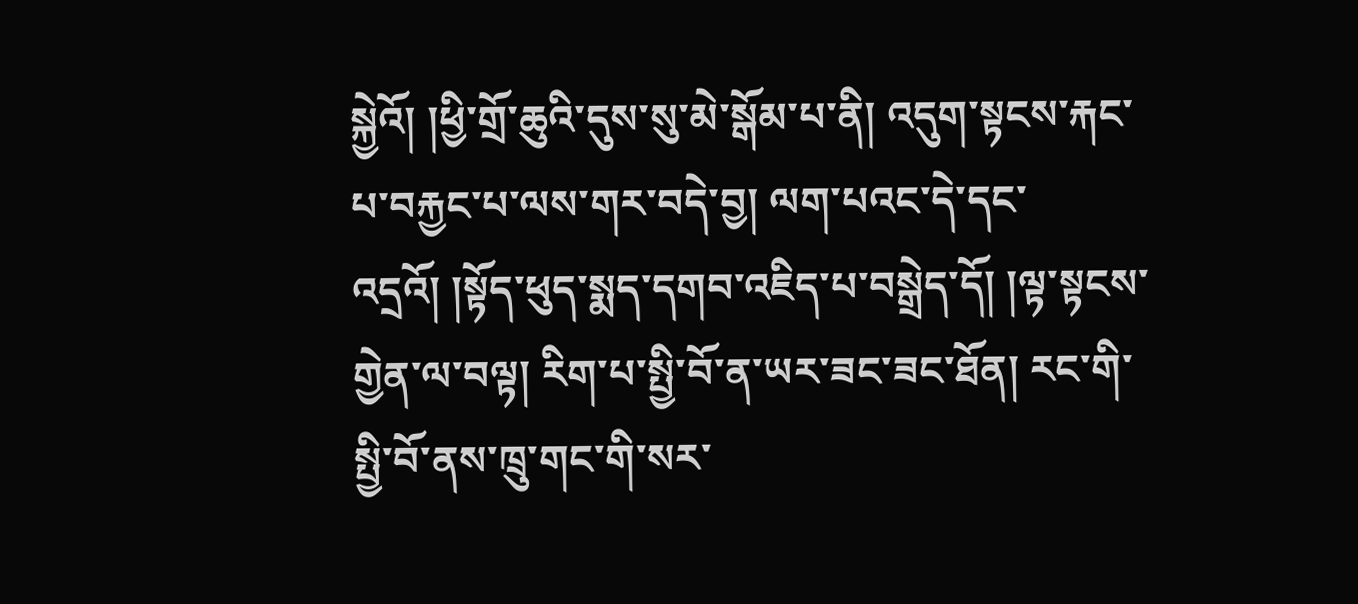སྐྱེའོ། །ཕྱི་གྲོ་ཆུའི་དུས་སུ་མེ་སྒོམ་པ་ནི། འདུག་སྟངས་རྐང་པ་བརྐྱང་པ་ལས་གར་བདེ་བྱ། ལག་པའང་དེ་དང་འདྲའོ། །སྟོད་ཕུད་སྨད་དགབ་འཇིད་པ་བསྒྲེད་དོ། །ལྟ་སྟངས་གྱེན་ལ་བལྟ། རིག་པ་སྤྱི་བོ་ན་ཡར་ཟང་ཟང་ཐོན། རང་གི་སྤྱི་བོ་ནས་ཁྲུ་གང་གི་སར་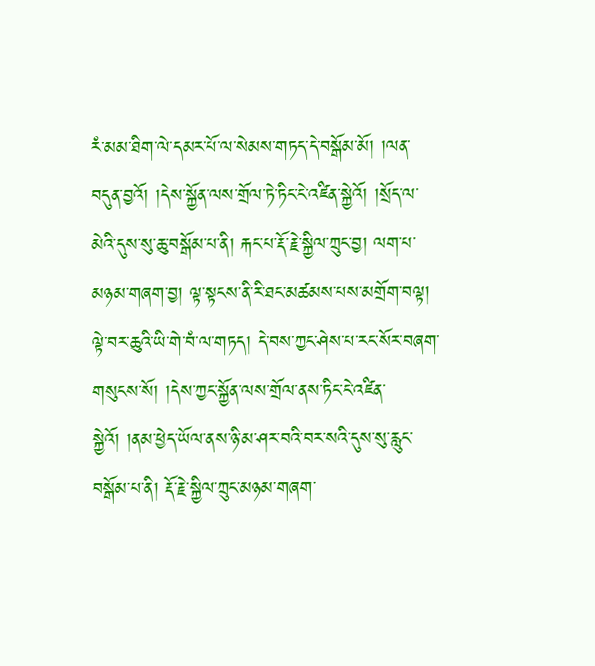རཾ་མམ་ཐིག་ལེ་དམར་པོ་ལ་སེམས་གཏད་དེ་བསྒོམ་མོ། །ལན་བདུན་བྱའོ། །དེས་སྐྱོན་ལས་གྲོལ་ཏེ་ཏིང་ངེ་འཛིན་སྐྱེའོ། །སྲོད་ལ་མེའི་དུས་སུ་ཆུ་བསྒོམ་པ་ནི། རྐང་པ་རྡོ་རྗེ་སྐྱིལ་ཀྲུང་བྱ། ལག་པ་མཉམ་གཞག་བྱ། ལྟ་སྟངས་ནི་རི་ཐང་མཚམས་པས་མགྲོག་བལྟ། ལྟེ་བར་ཆུའི་ཡི་གེ་བཾ་ལ་གཏད། དེ་བས་ཀྱང་ཤེས་པ་རང་སོར་བཞག་གསུངས་སོ། །དེས་ཀྱང་སྐྱོན་ལས་གྲོལ་ནས་ཏིང་ངེ་འཛིན་སྐྱེའོ། །ནམ་ཕྱེད་ཡོལ་ནས་ཉི་མ་ཤར་བའི་བར་སའི་དུས་སུ་རླུང་བསྒོམ་པ་ནི། རྡོ་རྗེ་སྐྱིལ་ཀྲུང་མཉམ་གཞག་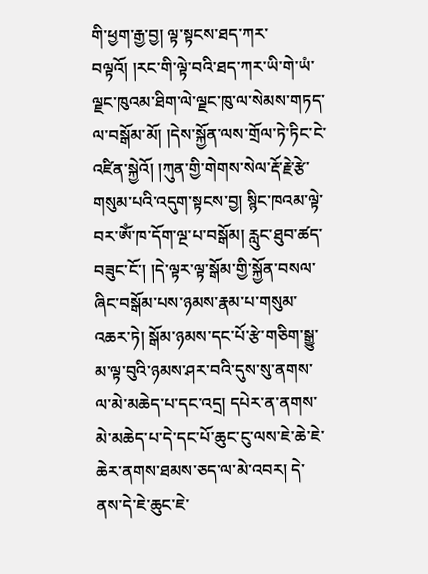གི་ཕྱག་རྒྱ་བྱ། ལྟ་སྟངས་ཐད་ཀར་བལྟའོ། །རང་གི་ལྟེ་བའི་ཐད་ཀར་ཡི་གེ་ཡཾ་ལྗང་ཁུའམ་ཐིག་ལེ་ལྗང་ཁུ་ལ་སེམས་གཏད་ལ་བསྒོམ་མོ། །དེས་སྐྱོན་ལས་གྲོལ་ཏེ་ཏིང་ངེ་འཛིན་སྐྱེའོ། །ཀུན་གྱི་གེགས་སེལ་རྡོ་རྗེ་རྩེ་གསུམ་པའི་འདུག་སྟངས་བྱ། སྙིང་ཁའམ་ལྟེ་བར་ༀ་ཁ་དོག་ལྔ་པ་བསྒོམ། རླུང་ཐུབ་ཚད་བཟུང་ངོ་། །དེ་ལྟར་ལྟ་སྒོམ་གྱི་སྐྱོན་བསལ་ཞིང་བསྒོམ་པས་ཉམས་རྣམ་པ་གསུམ་འཆར་ཏེ། སྒོམ་ཉམས་དང་པོ་རྩེ་གཅིག་སྒྱུ་མ་ལྟ་བུའི་ཉམས་ཤར་བའི་དུས་སུ་ནགས་ལ་མེ་མཆེད་པ་དང་འདྲ། དཔེར་ན་ནགས་མེ་མཆེད་པ་དེ་དང་པོ་ཆུང་ངུ་ལས་ཇེ་ཆེ་ཇེ་ཆེར་ནགས་ཐམས་ཅད་ལ་མེ་འབར། དེ་ནས་དེ་ཇེ་ཆུང་ཇེ་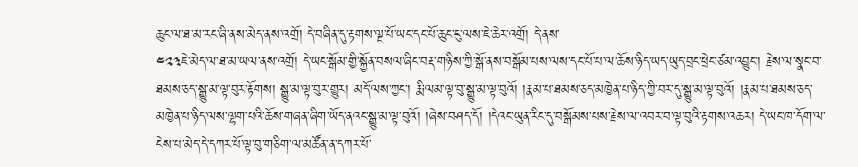ཆུང་ལ་ཐ་མ་རང་ཞི་ནས་མེད་ནས་འགྲོ། དེ་བཞིན་དུ་རྟགས་ལྔ་པོ་ཡང་དང་པོ་ཆུང་ངུ་ལས་ཇེ་ཆེར་འགྲོ། དེ་ནས་
༤༢༣ཇེ་མེད་ལ་ཐ་མ་ཡལ་ནས་འགྲོ། དེ་ཡང་སྒོམ་གྱི་སྐྱོན་བསལ་ཞིང་བརྡ་གཉིས་ཀྱི་སྒོ་ནས་བསྒོམ་པས་ལས་དང་པོ་པ་ལ་ཆོས་ཉིད་ཡད་ཡུད་བྲང་ཕྲེང་ཙམ་འབྱུང་། རྗེས་ལ་སྣང་བ་ཐམས་ཅད་སྒྱུ་མ་ལྟ་བུར་རྟོགས། སྒྱུ་མ་ལྟ་བུར་གྱུར། མདོ་ལས་ཀྱང་། རྨི་ལམ་ལྟ་བུ་སྒྱུ་མ་ལྟ་བུའོ། །རྣམ་པ་ཐམས་ཅད་མཁྱེན་པ་ཉིད་ཀྱི་བར་དུ་སྒྱུ་མ་ལྟ་བུའོ། །རྣམ་པ་ཐམས་ཅད་མཁྱེན་པ་ཉིད་ལས་ལྷག་པའི་ཆོས་གཞན་ཞིག་ཡོད་ནའང་སྒྱུ་མ་ལྟ་བུའོ། །ཞེས་བཤད་དོ། །དེའང་ཡུན་རིང་དུ་བསྒོམས་པས་རྗེས་ལ་འབར་བ་ལྟ་བུའི་རྟགས་འཆར། དེ་ཡང་ཁ་དོག་ལ་ངེས་པ་མེད་དེ་དཀར་པོ་ལྟ་བུ་གཅིག་ལ་མཚོན་ན་དཀར་པོ་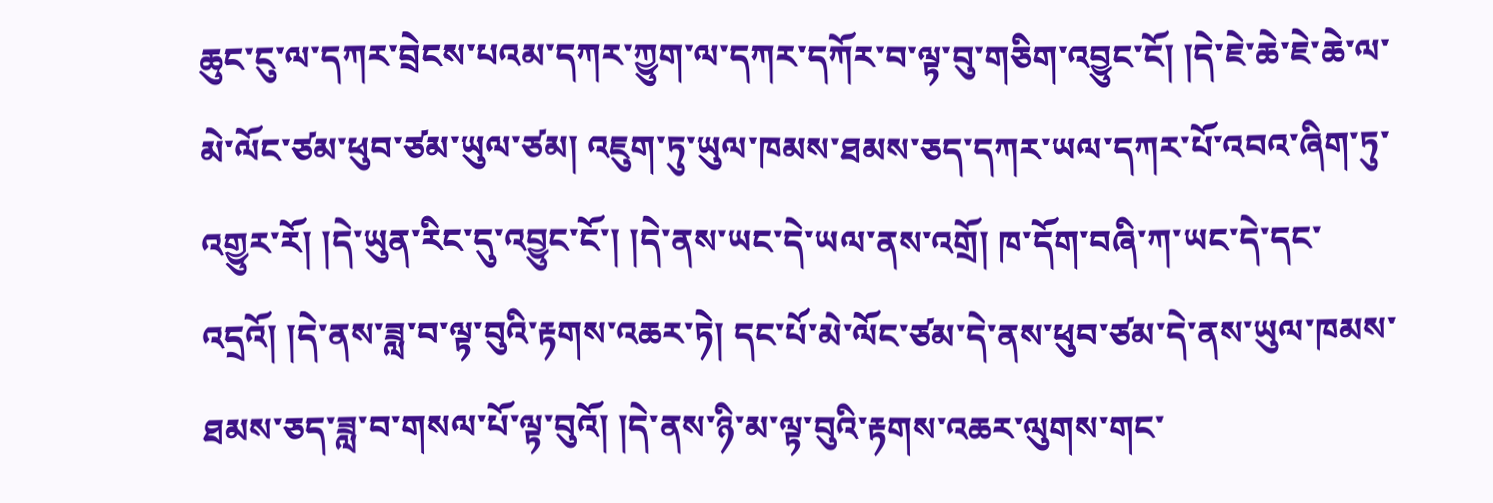ཆུང་ངུ་ལ་དཀར་བྲེངས་པའམ་དཀར་ཀྱུག་ལ་དཀར་དཀོར་བ་ལྟ་བུ་གཅིག་འབྱུང་ངོ། །དེ་ཇེ་ཆེ་ཇེ་ཆེ་ལ་མེ་ལོང་ཙམ་ཕུབ་ཙམ་ཡུལ་ཙམ། འཇུག་ཏུ་ཡུལ་ཁམས་ཐམས་ཅད་དཀར་ཡལ་དཀར་པོ་འབའ་ཞིག་ཏུ་འགྱུར་རོ། །དེ་ཡུན་རིང་དུ་འབྱུང་ངོ་། །དེ་ནས་ཡང་དེ་ཡལ་ནས་འགྲོ། ཁ་དོག་བཞི་ཀ་ཡང་དེ་དང་འདྲའོ། །དེ་ནས་ཟླ་བ་ལྟ་བུའི་རྟགས་འཆར་ཏེ། དང་པོ་མེ་ལོང་ཙམ་དེ་ནས་ཕུབ་ཙམ་དེ་ནས་ཡུལ་ཁམས་ཐམས་ཅད་ཟླ་བ་གསལ་པོ་ལྟ་བུའོ། །དེ་ནས་ཉི་མ་ལྟ་བུའི་རྟགས་འཆར་ལུགས་གང་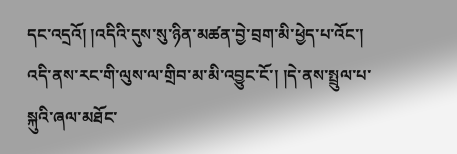དང་འདྲའོ། །འདིའི་དུས་སུ་ཉིན་མཚན་བྱེ་བྲག་མི་ཕྱེད་པ་འོང་། འདི་ནས་རང་གི་ལུས་ལ་གྲིབ་མ་མི་འབྱུང་ངོ་། །དེ་ནས་སྤྲུལ་པ་སྐུའི་ཞལ་མཐོང་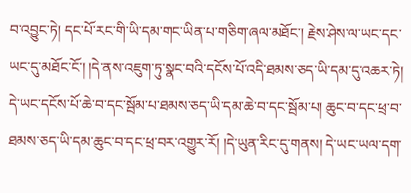བ་འབྱུང་ཏེ། དང་པོ་རང་གི་ཡི་དམ་གང་ཡིན་པ་གཅིག་ཞལ་མཐོང་། རྗེས་ཤེས་ལ་ཡང་དང་ཡང་དུ་མཐོང་ངོ་། །དེ་ནས་འཇུག་ཏུ་སྣང་བའི་དངོས་པོ་འདི་ཐམས་ཅད་ཡི་དམ་དུ་འཆར་ཏེ། དེ་ཡང་དངོས་པོ་ཆེ་བ་དང་སྦོམ་པ་ཐམས་ཅད་ཡི་དམ་ཆེ་བ་དང་སྦོམ་པ། ཆུང་བ་དང་ཕྲ་བ་ཐམས་ཅད་ཡི་དམ་ཆུང་བ་དང་ཕྲ་བར་འགྱུར་རོ། །དེ་ཡུན་རིང་དུ་གནས། དེ་ཡང་ཡལ་དག་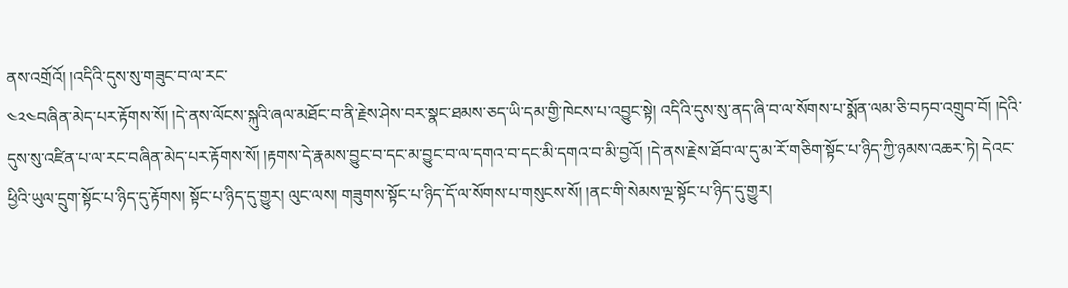ནས་འགྲོའོ། །འདིའི་དུས་སུ་གཟུང་བ་ལ་རང་
༤༢༤བཞིན་མེད་པར་རྟོགས་སོ། །དེ་ནས་ལོངས་སྐུའི་ཞལ་མཐོང་བ་ནི་རྗེས་ཤེས་བར་སྣང་ཐམས་ཅད་ཡི་དམ་གྱི་ཁེངས་པ་འབྱུང་སྟེ། འདིའི་དུས་སུ་ནད་ཞི་བ་ལ་སོགས་པ་སྨོན་ལམ་ཅི་བཏབ་འགྲུབ་བོ། །དེའི་དུས་སུ་འཛིན་པ་ལ་རང་བཞིན་མེད་པར་རྟོགས་སོ། །རྟགས་དེ་རྣམས་བྱུང་བ་དང་མ་བྱུང་བ་ལ་དགའ་བ་དང་མི་དགའ་བ་མི་བྱའོ། །དེ་ནས་རྗེས་ཐོབ་ལ་དུ་མ་རོ་གཅིག་སྟོང་པ་ཉིད་ཀྱི་ཉམས་འཆར་ཏེ། དེའང་ཕྱིའི་ཡུལ་དྲུག་སྟོང་པ་ཉིད་དུ་རྟོགས། སྟོང་པ་ཉིད་དུ་གྱུར། ལུང་ལས། གཟུགས་སྟོང་པ་ཉིད་དོ་ལ་སོགས་པ་གསུངས་སོ། །ནང་གི་སེམས་ལྔ་སྟོང་པ་ཉིད་དུ་གྱུར།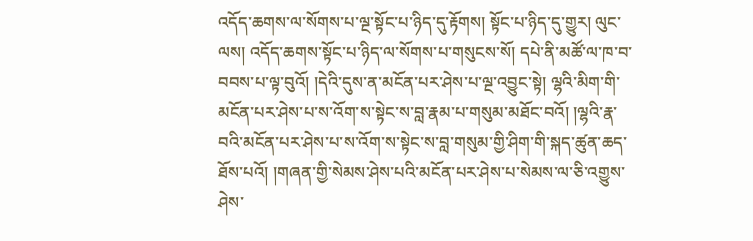འདོད་ཆགས་ལ་སོགས་པ་ལྔ་སྟོང་པ་ཉིད་དུ་རྟོགས། སྟོང་པ་ཉིད་དུ་གྱུར། ལུང་ལས། འདོད་ཆགས་སྟོང་པ་ཉིད་ལ་སོགས་པ་གསུངས་སོ། དཔེ་ནི་མཚོ་ལ་ཁ་བ་བབས་པ་ལྟ་བུའོ། །དེའི་དུས་ན་མངོན་པར་ཤེས་པ་ལྔ་འབྱུང་སྟེ། ལྷའི་མིག་གི་མངོན་པར་ཤེས་པ་ས་འོག་ས་སྟེང་ས་བླ་རྣམ་པ་གསུམ་མཐོང་བའོ། །ལྷའི་རྣ་བའི་མངོན་པར་ཤེས་པ་ས་འོག་ས་སྟེང་ས་བླ་གསུམ་གྱི་ཤིག་གི་སྐད་ཚུན་ཆད་ཐོས་པའོ། །གཞན་གྱི་སེམས་ཤེས་པའི་མངོན་པར་ཤེས་པ་སེམས་ལ་ཅི་འགྱུས་ཤེས་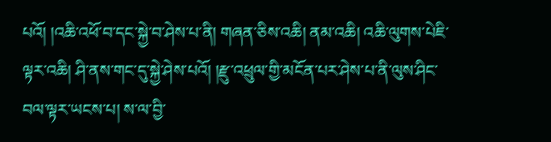པའོ། །འཆི་འཕོ་བ་དང་སྐྱེ་བ་ཤེས་པ་ནི། གཞན་ཅིས་འཆི། ནམ་འཆི། འཆི་ལུགས་པེཇི་ལྟར་འཆི། ཤི་ནས་གང་དུ་སྐྱེ་ཤེས་པའོ། །རྫུ་འཕྲུལ་གྱི་མངོན་པར་ཤེས་པ་ནི་ལུས་ཤིང་བལ་ལྟར་ཡངས་པ། ས་ལ་བྱི་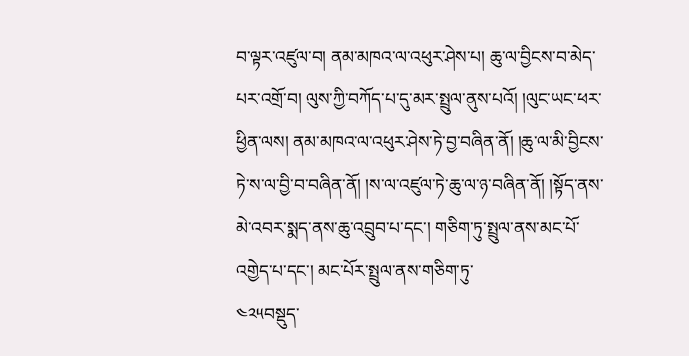བ་ལྟར་འཛུལ་བ། ནམ་མཁའ་ལ་འཕུར་ཤེས་པ། ཆུ་ལ་བྱིངས་བ་མེད་པར་འགྲོ་བ། ལུས་ཀྱི་བཀོད་པ་དུ་མར་སྤྲུལ་ནུས་པའོ། །ལུང་ཡང་ཕར་ཕྱིན་ལས། ནམ་མཁའ་ལ་འཕུར་ཤེས་ཏེ་བྱ་བཞིན་ནོ། །ཆུ་ལ་མི་བྱིངས་ཏེ་ས་ལ་བྱི་བ་བཞིན་ནོ། །ས་ལ་འཛུལ་ཏེ་ཆུ་ལ་ཉ་བཞིན་ནོ། །སྟོད་ནས་མེ་འབར་སྨད་ནས་ཆུ་འབྲུབ་པ་དང་། གཅིག་ཏུ་སྤྲུལ་ནས་མང་པོ་འགྱེད་པ་དང་། མང་པོར་སྤྲུལ་ནས་གཅིག་ཏུ་
༤༢༥བསྡུད་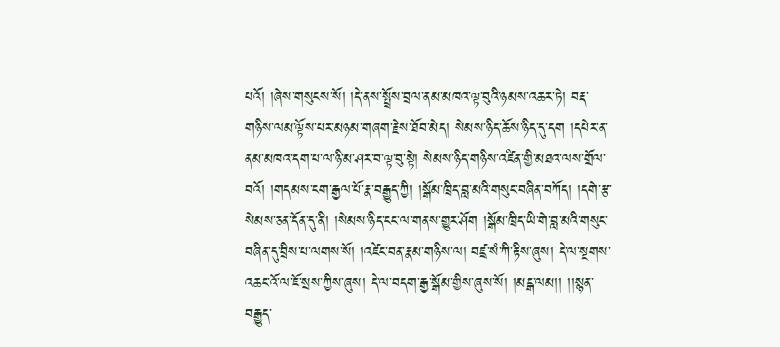པའོ། །ཞེས་གསུངས་སོ། །དེ་ནས་སྤྲོས་བྲལ་ནམ་མཁའ་ལྟ་བུའི་ཉམས་འཆར་ཏེ། བརྡ་གཉིས་ལམ་ལྟོས་པར་མཉམ་གཞག་རྗེས་ཐོབ་མེད། སེམས་ཉིད་ཆོས་ཉིད་དུ་དག །དཔེར་ན་ནམ་མཁའ་དག་པ་ལ་ཉི་མ་ཤར་བ་ལྟ་བུ་སྟེ། སེམས་ཉིད་གཉིས་འཛིན་གྱི་མཐའ་ལས་གྲོལ་བའོ། །གདམས་ངག་རྒྱལ་པོ་རྣ་བརྒྱུད་ཀྱི། །སྒོམ་ཁྲིད་བླ་མའི་གསུང་བཞིན་བཀོད། །དགེ་རྩ་སེམས་ཅན་དོན་དུ་ནི། །སེམས་ཉིད་ངང་ལ་གནས་གྱུར་ཤོག །སྒོམ་ཁྲིད་ཡི་གེ་བླ་མའི་གསུང་བཞིན་དུ་བྲིས་པ་ལགས་སོ། །འཛེང་བན་རྣམ་གཉིས་ལ། བཛྲ་སཾ་ཀི་རྟིས་ཞུས། དེ་ལ་སྔགས་འཆང་འོ་ལ་ཇོ་སྲས་ཀྱིས་ཞུས། དེ་ལ་བདག་རྒྱ་སྒོམ་གྱིས་ཞུས་སོ། །མངྒ་ལམ།། །།སྙན་བརྒྱུད་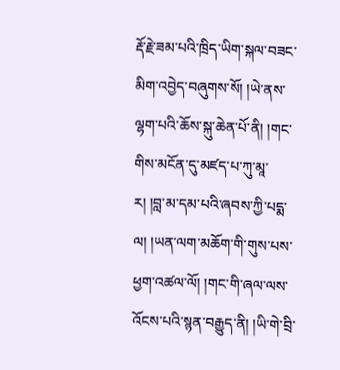རྡོ་རྗེ་ཟམ་པའི་ཁྲིད་ཡིག་སྐལ་བཟང་མིག་འབྱེད་བཞུགས་སོ། །ཡེ་ནས་ལྷག་པའི་ཆོས་སྐུ་ཆེན་པོ་ནི། །གང་གིས་མངོན་དུ་མཛད་པ་ཀུ་མཱ་ར། །བླ་མ་དམ་པའི་ཞབས་ཀྱི་པདྨ་ལ། །ཡན་ལག་མཆོག་གི་གུས་པས་ཕྱག་འཚལ་ལོ། །གང་གི་ཞལ་ལས་འོངས་པའི་སྙན་བརྒྱུད་ནི། །ཡི་གེ་བྲི་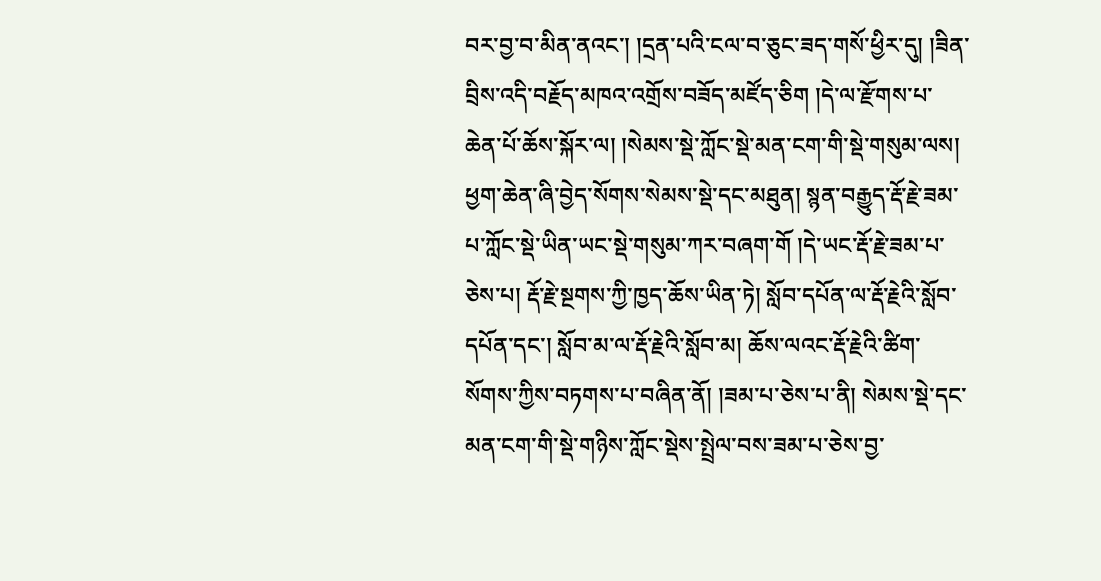བར་བྱ་བ་མིན་ནའང་། །དྲན་པའི་ངལ་བ་ཅུང་ཟད་གསོ་ཕྱིར་དུ། །ཟིན་བྲིས་འདི་བརྗོད་མཁའ་འགྲོས་བཟོད་མཛོད་ཅིག །དེ་ལ་རྫོགས་པ་ཆེན་པོ་ཆོས་སྐོར་ལ། །སེམས་སྡེ་ཀློང་སྡེ་མན་ངག་གི་སྡེ་གསུམ་ལས། ཕྱག་ཆེན་ཞི་བྱེད་སོགས་སེམས་སྡེ་དང་མཐུན། སྙན་བརྒྱུད་རྡོ་རྗེ་ཟམ་པ་ཀློང་སྡེ་ཡིན་ཡང་སྡེ་གསུམ་ཀར་བཞག་གོ །དེ་ཡང་རྡོ་རྗེ་ཟམ་པ་ཅེས་པ། རྡོ་རྗེ་སྔགས་ཀྱི་ཁྱད་ཆོས་ཡིན་ཏེ། སློབ་དཔོན་ལ་རྡོ་རྗེའི་སློབ་དཔོན་དང་། སློབ་མ་ལ་རྡོ་རྗེའི་སློབ་མ། ཆོས་ལའང་རྡོ་རྗེའི་ཚིག་སོགས་ཀྱིས་བཏགས་པ་བཞིན་ནོ། །ཟམ་པ་ཅེས་པ་ནི། སེམས་སྡེ་དང་མན་ངག་གི་སྡེ་གཉིས་ཀློང་སྡེས་སྤྲེལ་བས་ཟམ་པ་ཅེས་བྱ་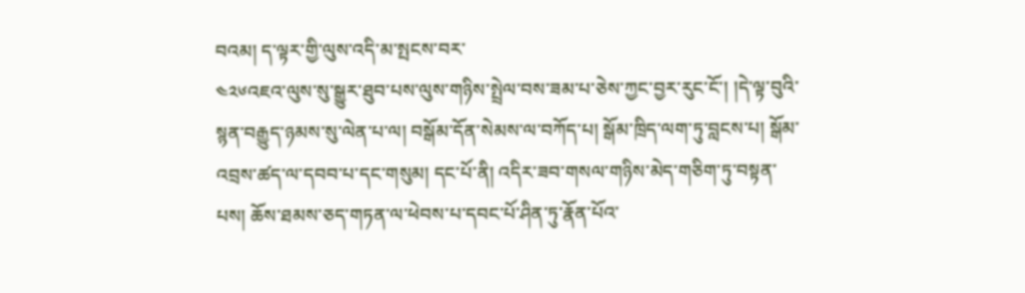བའམ། ད་ལྟར་གྱི་ལུས་འདི་མ་སྤངས་བར་
༤༢༦འཇའ་ལུས་སུ་སྒྱུར་ཐུབ་པས་ལུས་གཉིས་སྤྲེལ་བས་ཟམ་པ་ཅེས་ཀྱང་བྱར་རུང་ངོ་། །དེ་ལྟ་བུའི་སྙན་བརྒྱུད་ཉམས་སུ་ལེན་པ་ལ། བསྒོམ་དོན་སེམས་ལ་བཀོད་པ། སྒོམ་ཁྲིད་ལག་ཏུ་བླངས་པ། སྒོམ་འབྲས་ཚད་ལ་དབབ་པ་དང་གསུམ། དང་པོ་ནི། འདིར་ཟབ་གསལ་གཉིས་མེད་གཅིག་ཏུ་བསྟན་པས། ཆོས་ཐམས་ཅད་གཏན་ལ་ཕེབས་པ་དབང་པོ་ཤིན་ཏུ་རྣོན་པོའ་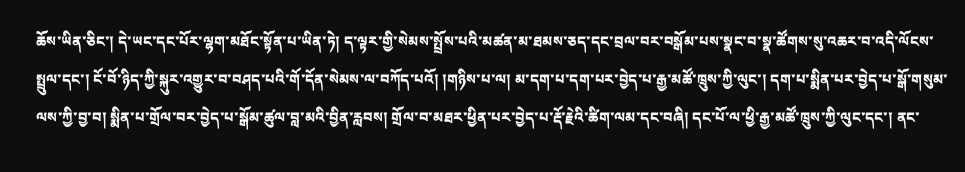ཆོས་ཡིན་ཅིང་། དེ་ཡང་དང་པོར་ལྷག་མཐོང་སྟོན་པ་ཡིན་ཏེ། ད་ལྟར་གྱི་སེམས་སྤྲོས་པའི་མཚན་མ་ཐམས་ཅད་དང་བྲལ་བར་བསྒོམ་པས་སྣང་བ་སྣ་ཚོགས་སུ་འཆར་བ་འདི་ལོངས་སྤྲུལ་དང་། ངོ་བོ་ཉིད་ཀྱི་སྐུར་འགྱུར་བ་བཤད་པའི་གོ་དོན་སེམས་ལ་བཀོད་པའོ། །གཉིས་པ་ལ། མ་དག་པ་དག་པར་བྱེད་པ་རྒྱ་མཚོ་ཁྲུས་ཀྱི་ལུང་། དག་པ་སྨིན་པར་བྱེད་པ་སྒོ་གསུམ་ལས་ཀྱི་བྱ་བ། སྨིན་པ་གྲོལ་བར་བྱེད་པ་སྒོམ་ཚུལ་བླ་མའི་བྱིན་རླབས། གྲོལ་བ་མཐར་ཕྱིན་པར་བྱེད་པ་རྡོ་རྗེའི་ཚིག་ལམ་དང་བཞི། དང་པོ་ལ་ཕྱི་རྒྱ་མཚོ་ཁྲུས་ཀྱི་ལུང་དང་། ནང་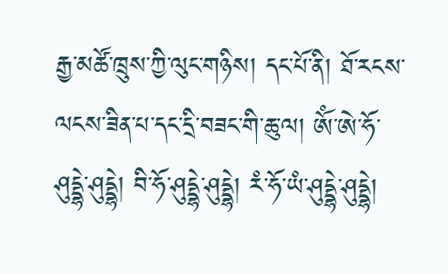རྒྱ་མཚོ་ཁྲུས་ཀྱི་ལུང་གཉིས། དང་པོ་ནི། ཐོ་རངས་ལངས་ཟིན་པ་དང་དྲི་བཟང་གི་ཆུ་ལ། ༀ་ཨེ་ཧོ་ཤུདྡྷེ་ཤུདྡྷེ། བི་ཧོ་ཤུདྡྷེ་ཤུདྡྷེ། རཾ་ཧོ་ཡཾ་ཤུདྡྷེ་ཤུདྡྷེ།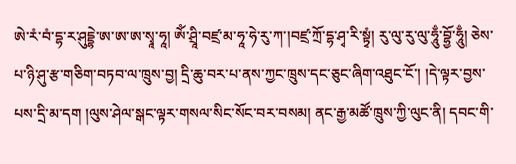ཨེ་རཾ་བཾ་དྷ་ར་ཤུདྡྷེ་ཨ་ཨ་ཨ་སྭཱ་ཧཱ། ༀ་ཤྲཱི་བཛྲ་མ་ཧཱ་ཧེ་རུ་ཀ་།བཛྲ་ཀྲོ་དྷ་ཤྭ་རི་སྟྭཾ། རུ་ལུ་རུ་ལུ་ཧཱུྃ་བྷྱོ་ཧཱུྃ། ཅེས་པ་ཉི་ཤུ་རྩ་གཅིག་བཏབ་ལ་ཁྲུས་བྱ། དྲི་ཆུ་བར་པ་ནས་ཀྱང་ཁྲུས་དང་ཅུང་ཞིག་འཐུང་ངོ་། །དེ་ལྟར་བྱས་པས་དྲི་མ་དག །ལུས་ཤེལ་སྒང་ལྟར་གསལ་སིང་སོང་བར་བསམ། ནང་རྒྱ་མཚོ་ཁྲུས་ཀྱི་ལུང་ནི། དབང་གི་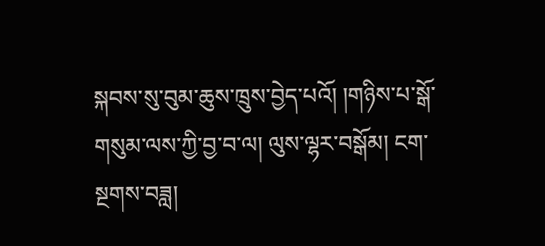སྐབས་སུ་བུམ་ཆུས་ཁྲུས་བྱེད་པའོ། །གཉིས་པ་སྒོ་གསུམ་ལས་ཀྱི་བྱ་བ་ལ། ལུས་ལྷར་བསྒོམ། ངག་སྔགས་བཟླ།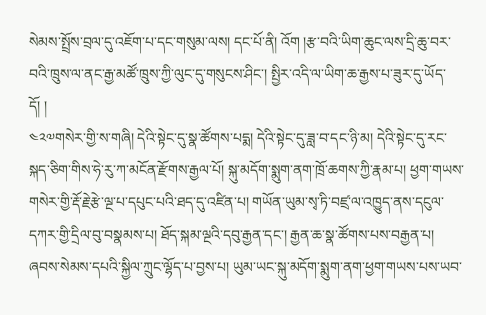སེམས་སྤྲོས་བྲལ་དུ་འཇོག་པ་དང་གསུམ་ལས། དང་པོ་ནི། འོག །རྩ་བའི་ཡིག་ཆུང་ལས་དྲི་ཆུ་བར་བའི་ཁྲུས་ལ་ནང་རྒྱ་མཚོ་ཁྲུས་ཀྱི་ལུང་དུ་གསུངས་ཤིང་། སྤྱིར་འདི་ལ་ཡིག་ཆ་རྒྱས་པ་ཟུར་དུ་ཡོད་དོ། །
༤༢༧གསེར་གྱི་ས་གཞི། དེའི་སྟེང་དུ་སྣ་ཚོགས་པདྨ། དེའི་སྟེང་དུ་ཟླ་བ་དང་ཉི་མ། དེའི་སྟེང་དུ་རང་སྐད་ཅིག་གིས་ཧེ་རུ་ཀ་མངོན་རྫོགས་རྒྱལ་པོ། སྐུ་མདོག་སྨུག་ནག་ཁྲོ་ཆགས་ཀྱི་རྣམ་པ། ཕྱག་གཡས་གསེར་གྱི་རྡོ་རྗེ་རྩེ་ལྔ་པ་དཔུང་པའི་ཐད་དུ་འཛིན་པ། གཡོན་ཡུམ་སྭ་ཏི་བཛྲ་ལ་འཁྱུད་ནས་དངུལ་དཀར་གྱི་དྲིལ་བུ་བསྣམས་པ། ཐོད་སྐམ་ལྔའི་དབུ་རྒྱན་དང་། རྒྱན་ཆ་སྣ་ཚོགས་པས་བརྒྱན་པ། ཞབས་སེམས་དཔའི་སྐྱིལ་ཀྲུང་ལྷོད་པ་བྱས་པ། ཡུམ་ཡང་སྐུ་མདོག་སྨུག་ནག་ཕྱག་གཡས་པས་ཡབ་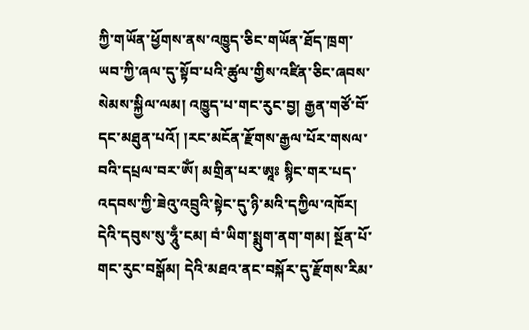ཀྱི་གཡོན་ཕྱོགས་ནས་འཁྱུད་ཅིང་གཡོན་ཐོད་ཁྲག་ཡབ་ཀྱི་ཞལ་དུ་སྟོབ་པའི་ཚུལ་གྱིས་འཛིན་ཅིང་ཞབས་སེམས་སྐྱིལ་ལམ། འཁྱུད་པ་གང་རུང་བྱ། རྒྱན་གཙོ་བོ་དང་མཐུན་པའོ། །རང་མངོན་རྫོགས་རྒྱལ་པོར་གསལ་བའི་དཔྲལ་བར་ༀ། མགྲིན་པར་ཨཱཿ སྙིང་གར་པད་འདབས་ཀྱི་ཟེའུ་འབྲུའི་སྟེང་དུ་ཉི་མའི་དཀྱིལ་འཁོར། དེའི་དབུས་སུ་ཧཱུྃ་ངམ། བཾ་ཡིག་སྨུག་ནག་གམ། སྔོན་པོ་གང་རུང་བསྒོམ། དེའི་མཐའ་ནང་བསྐོར་དུ་རྫོགས་རིམ་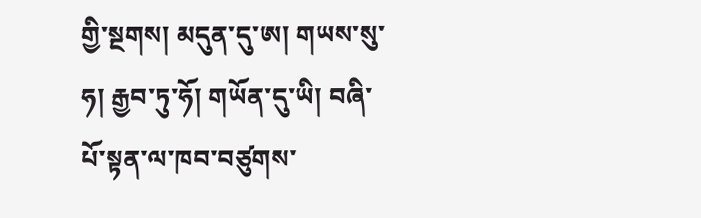གྱི་སྔགས། མདུན་དུ་ཨ། གཡས་སུ་ཧ། རྒྱབ་ཏུ་ཧོ། གཡོན་དུ་ཡི། བཞི་པོ་སྟན་ལ་ཁབ་བཙུགས་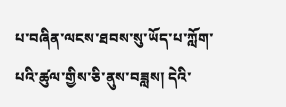པ་བཞིན་ལངས་ཐབས་སུ་ཡོད་པ་ཀློག་པའི་ཚུལ་གྱིས་ཅི་ནུས་བཟླས། དེའི་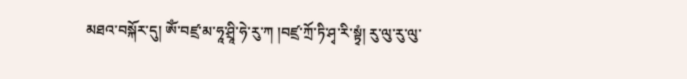མཐའ་བསྐོར་དུ། ༀ་བཛྲ་མ་ཧཱ་ཤྲཱི་ཧེ་རུ་ཀ །བཛྲ་ཀྲོ་ཏི་ཤྭ་རི་སྟྭཾ། རུ་ལུ་རུ་ལུ་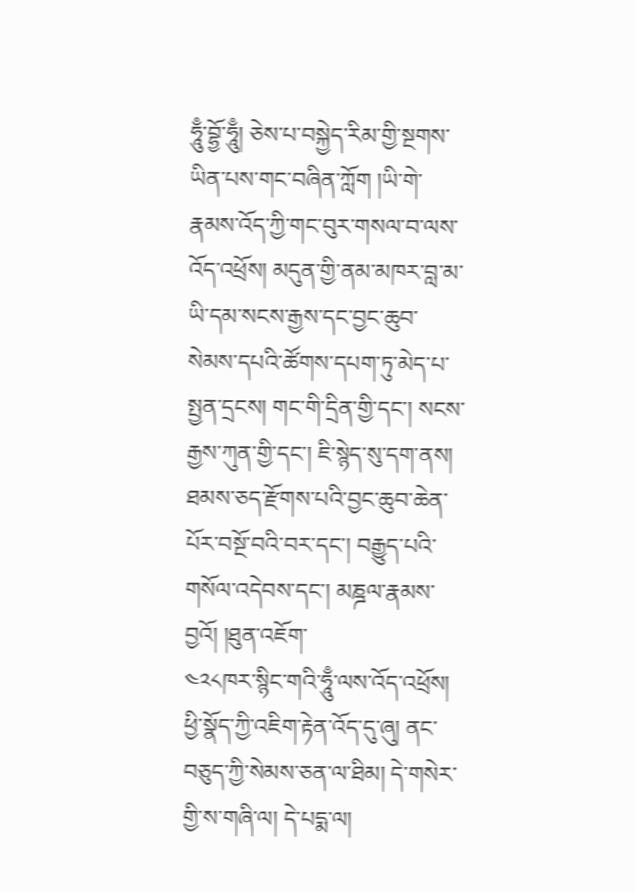ཧཱུྃ་བྷྱོ་ཧཱུྃ། ཅེས་པ་བསྐྱེད་རིམ་གྱི་སྔགས་ཡིན་པས་གང་བཞིན་ཀློག །ཡི་གེ་རྣམས་འོད་ཀྱི་གང་བུར་གསལ་བ་ལས་འོད་འཕྲོས། མདུན་གྱི་ནམ་མཁར་བླ་མ་ཡི་དམ་སངས་རྒྱས་དང་བྱང་ཆུབ་སེམས་དཔའི་ཚོགས་དཔག་ཏུ་མེད་པ་སྤྱན་དྲངས། གང་གི་དྲིན་གྱི་དང་། སངས་རྒྱས་ཀུན་གྱི་དང་། ཇི་སྙེད་སུ་དག་ནས། ཐམས་ཅད་རྫོགས་པའི་བྱང་ཆུབ་ཆེན་པོར་བསྔོ་བའི་བར་དང་། བརྒྱུད་པའི་གསོལ་འདེབས་དང་། མཎྜལ་རྣམས་བྱའོ། །ཐུན་འཇོག་
༤༢༨ཁར་སྙིང་གའི་ཧཱུྃ་ལས་འོད་འཕྲོས། ཕྱི་སྣོད་ཀྱི་འཇིག་རྟེན་འོད་དུ་ཞུ། ནང་བཅུད་ཀྱི་སེམས་ཅན་ལ་ཐིམ། དེ་གསེར་གྱི་ས་གཞི་ལ། དེ་པདྨ་ལ།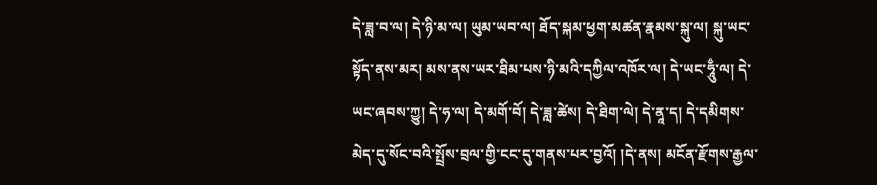དེ་ཟླ་བ་ལ། དེ་ཉི་མ་ལ། ཡུམ་ཡབ་ལ། ཐོད་སྐམ་ཕྱག་མཚན་རྣམས་སྐུ་ལ། སྐུ་ཡང་སྟོད་ནས་མར། མས་ནས་ཡར་ཐིམ་པས་ཉི་མའི་དཀྱིལ་འཁོར་ལ། དེ་ཡང་ཧཱུྃ་ལ། དེ་ཡང་ཞབས་ཀྱུ། དེ་ཧ་ལ། དེ་མགོ་བོ། དེ་ཟླ་ཚེས། དེ་ཐིག་ལེ། དེ་ནཱ་ད། དེ་དམིགས་མེད་དུ་སོང་བའི་སྤྲོས་བྲལ་གྱི་ངང་དུ་གནས་པར་བྱའོ། །དེ་ནས། མངོན་རྫོགས་རྒྱལ་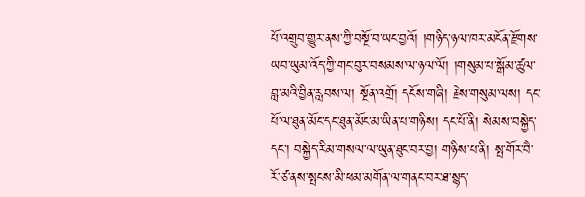པོ་འགྲུབ་གྱུར་ནས་ཀྱི་བསྔོ་བ་ཡང་བྱའོ། །གཉིད་ཉལ་ཁར་མངོན་རྫོགས་ཡབ་ཡུམ་འོད་ཀྱི་གང་བུར་བསམས་ལ་ཉལ་ལོ། །གསུམ་པ་སྒོམ་ཚུལ་བླ་མའི་བྱིན་རླབས་ལ། སྔོན་འགྲོ། དངོས་གཞི། རྗེས་གསུམ་ལས། དང་པོ་ལ་ཐུན་མོང་དང་ཐུན་མོང་མ་ཡིན་པ་གཉིས། དང་པོ་ནི། སེམས་བསྐྱེད་དང་། བསྐྱེད་རིམ་གསལ་ལ་ཡུན་ཐུང་བར་བྱ། གཉིས་པ་ནི། སྤ་གོར་བཻ་རོ་ཙ་ནས་སྤངས་མི་ཕམ་མགོན་ལ་གནང་བར་ཐ་སྙད་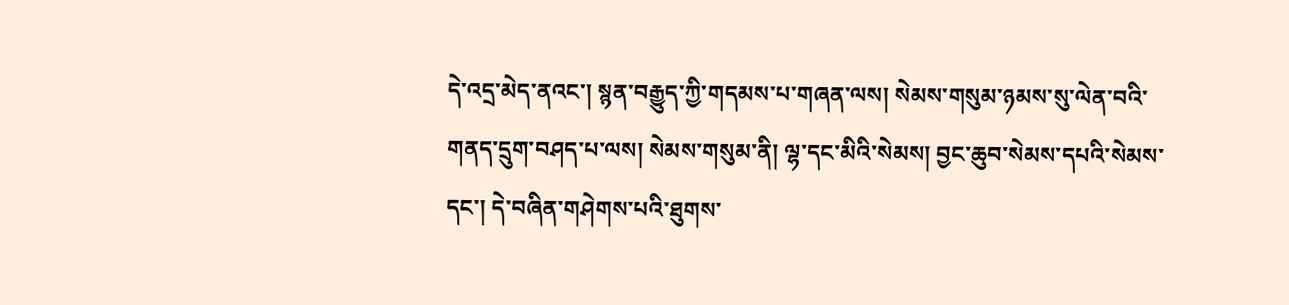དེ་འདྲ་མེད་ནའང་། སྙན་བརྒྱུད་ཀྱི་གདམས་པ་གཞན་ལས། སེམས་གསུམ་ཉམས་སུ་ལེན་བའི་གནད་དྲུག་བཤད་པ་ལས། སེམས་གསུམ་ནི། ལྷ་དང་མིའི་སེམས། བྱང་ཆུབ་སེམས་དཔའི་སེམས་དང་། དེ་བཞིན་གཤེགས་པའི་ཐུགས་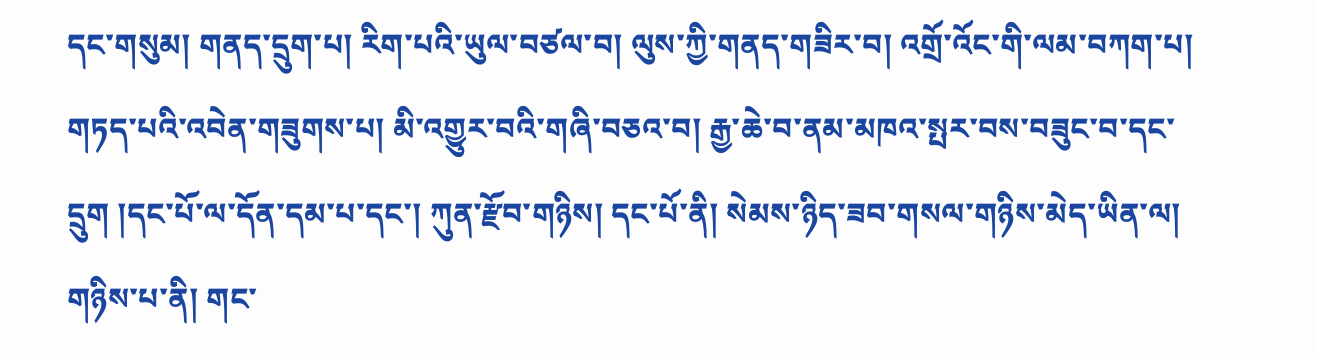དང་གསུམ། གནད་དྲུག་པ། རིག་པའི་ཡུལ་བཙལ་བ། ལུས་ཀྱི་གནད་གཟིར་བ། འགྲོ་འོང་གི་ལམ་བཀག་པ། གཏད་པའི་འབེན་གཟུགས་པ། མི་འགྱུར་བའི་གཞི་བཅའ་བ། རྒྱ་ཆེ་བ་ནམ་མཁའ་སྤར་བས་བཟུང་བ་དང་དྲུག །དང་པོ་ལ་དོན་དམ་པ་དང་། ཀུན་རྫོབ་གཉིས། དང་པོ་ནི། སེམས་ཉིད་ཟབ་གསལ་གཉིས་མེད་ཡིན་ལ། གཉིས་པ་ནི། གང་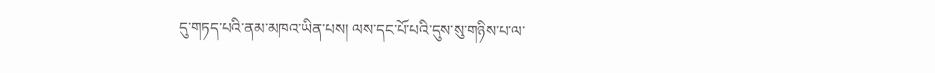དུ་གཏད་པའི་ནམ་མཁའ་ཡིན་པས། ལས་དང་པོ་པའི་དུས་སུ་གཉིས་པ་ལ་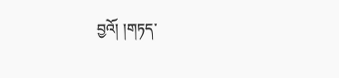བྱའོ། །གཏད་